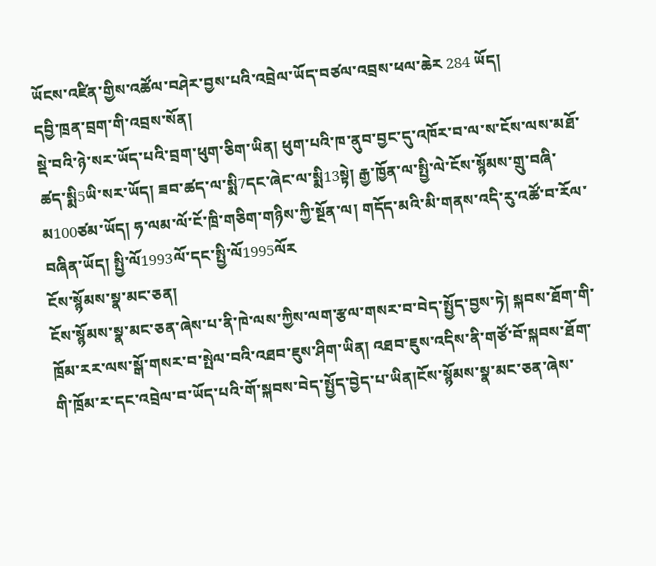ཡོངས་འཛིན་གྱིས་འཚོལ་བཤེར་བྱས་པའི་འབྲེལ་ཡོད་བཙལ་འབྲས་ཕལ་ཆེར 284 ཡོད།
དབྱི་ཁྲན་བྲག་གི་འབྲས་སོན།
སྡེ་བའི་ཉེ་སར་ཡོད་པའི་བྲག་ཕུག་ཅིག་ཡིན། ཕུག་པའི་ཁ་ནུབ་བྱང་དུ་འཁོར་བ་ལ་ས་ངོས་ལས་མཐོ་ཚད་སྨི5ཡི་སར་ཡོད། ཟབ་ཚད་ལ་སྨི7དང་ཞེང་ལ་སྨི13སྟེ། རྒྱ་ཁྱོན་ལ་སྤྱི་ལེ་ངོས་སྙོམས་གྲུ་བཞི་མ100ཙམ་ཡོད། ཧ་ལམ་ལོ་ངོ་ཁྲི་གཅིག་གཉིས་ཀྱི་སྔོན་ལ། གདོད་མའི་མི་གནས་འདི་རུ་འཚོ་བ་རོལ་བཞིན་ཡོད། སྤྱི་ལོ1993ལོ་དང་སྤྱི་ལོ1995ལོར
ངོས་སྙོམས་སྣ་མང་ཅན།
ངོས་སྙོམས་སྣ་མང་ཅན་ཞེས་པ་ནི་ཁེ་ལས་ཀྱིས་ལག་རྩལ་གསར་བ་བེད་སྤྱོད་བྱས་ཏེ། སྐབས་ཐོག་གི་ཁྲོམ་རར་ལས་སྒོ་གསར་བ་སྤེལ་བའི་འཐབ་ཇུས་ཤིག་ཡིན། འཐབ་ཇུས་འདིས་ནི་གཙོ་བོ་སྐབས་ཐོག་གི་ཁྲོམ་ར་དང་འབྲེལ་བ་ཡོད་པའི་གོ་སྐབས་བེད་སྤྱོད་བྱེད་པ་ཡིན།ངོས་སྙོམས་སྣ་མང་ཅན་ཞེས་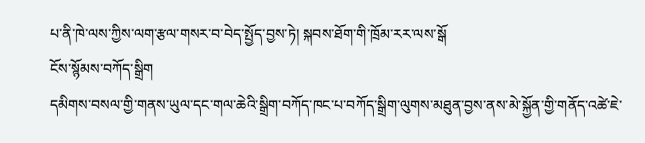པ་ནི་ཁེ་ལས་ཀྱིས་ལག་རྩལ་གསར་བ་བེད་སྤྱོད་བྱས་ཏེ། སྐབས་ཐོག་གི་ཁྲོམ་རར་ལས་སྒོ
ངོས་སྙོམས་བཀོད་སྒྲིག
དམིགས་བསལ་གྱི་གནས་ཡུལ་དང་གལ་ཆེའི་སྒྲིག་བཀོད་ཁང་པ་བཀོད་སྒྲིག་ལུགས་མཐུན་བྱས་ནས་མེ་སྐྱོན་གྱི་གནོད་འཚེ་ཇེ་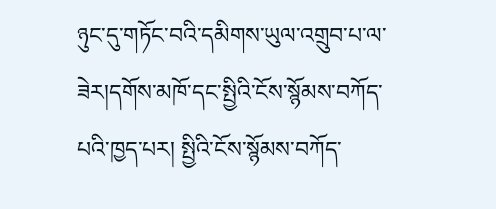ཉུང་དུ་གཏོང་བའི་དམིགས་ཡུལ་འགྲུབ་པ་ལ་ཟེར།དགོས་མཁོ་དང་སྤྱིའི་ངོས་སྙོམས་བཀོད་པའི་ཁྱད་པར། སྤྱིའི་ངོས་སྙོམས་བཀོད་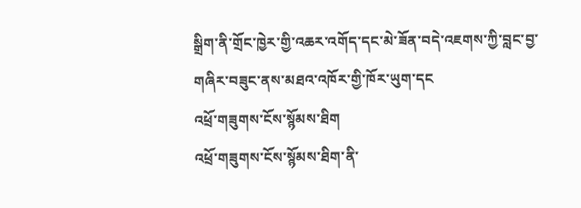སྒྲིག་ནི་གྲོང་ཁྱེར་གྱི་འཆར་འགོད་དང་མེ་ཟོན་བདེ་འཇགས་ཀྱི་བླང་བྱ་གཞིར་བཟུང་ནས་མཐའ་འཁོར་གྱི་ཁོར་ཡུག་དང
འཕྲོ་གཟུགས་ངོས་སྙོམས་ཐིག
འཕྲོ་གཟུགས་ངོས་སྙོམས་ཐིག་ནི་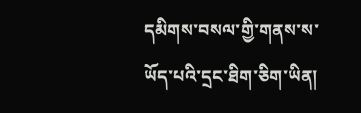དམིགས་བསལ་གྱི་གནས་ས་ཡོད་པའི་དྲང་ཐིག་ཅིག་ཡིན།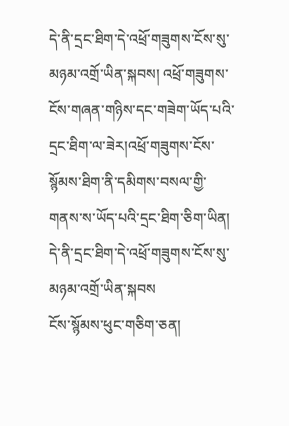དེ་ནི་དྲང་ཐིག་དེ་འཕྲོ་གཟུགས་ངོས་སུ་མཉམ་འགྲོ་ཡིན་སྐབས། འཕྲོ་གཟུགས་ངོས་གཞན་གཉིས་དང་གཟེག་ཡོད་པའི་དྲང་ཐིག་ལ་ཟེར།འཕྲོ་གཟུགས་ངོས་སྙོམས་ཐིག་ནི་དམིགས་བསལ་གྱི་གནས་ས་ཡོད་པའི་དྲང་ཐིག་ཅིག་ཡིན། དེ་ནི་དྲང་ཐིག་དེ་འཕྲོ་གཟུགས་ངོས་སུ་མཉམ་འགྲོ་ཡིན་སྐབས
ངོས་སྙོམས་ཕུང་གཅིག་ཅན།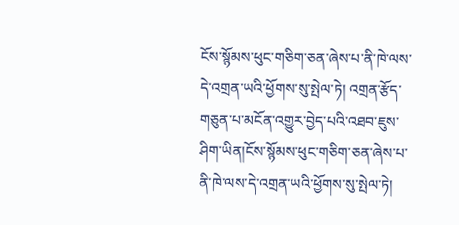ངོས་སྙོམས་ཕུང་གཅིག་ཅན་ཞེས་པ་ནི་ཁེ་ལས་དེ་འགྲན་ཡའི་ཕྱོགས་སུ་སྤེལ་ཏེ། འགྲན་རྩོད་གཅུན་པ་མངོན་འགྱུར་བྱེད་པའི་འཐབ་ཇུས་ཤིག་ཡིན།ངོས་སྙོམས་ཕུང་གཅིག་ཅན་ཞེས་པ་ནི་ཁེ་ལས་དེ་འགྲན་ཡའི་ཕྱོགས་སུ་སྤེལ་ཏེ།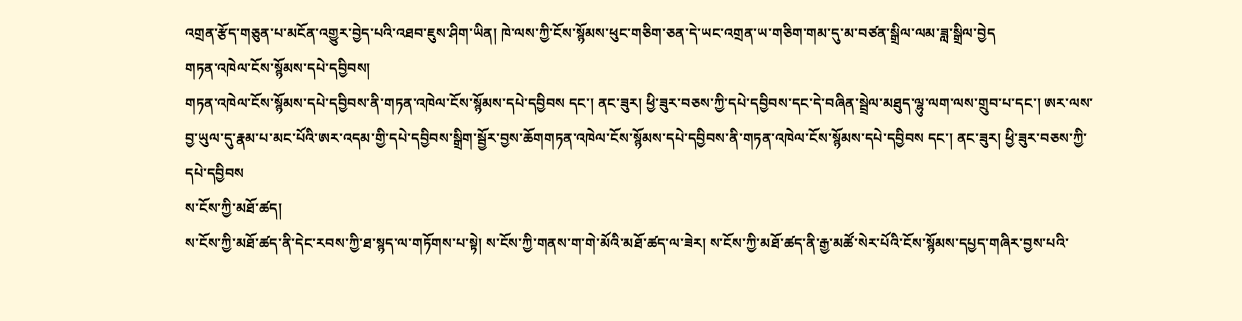འགྲན་རྩོད་གཅུན་པ་མངོན་འགྱུར་བྱེད་པའི་འཐབ་ཇུས་ཤིག་ཡིན། ཁེ་ལས་ཀྱི་ངོས་སྙོམས་ཕུང་གཅིག་ཅན་དེ་ཡང་འགྲན་ཡ་གཅིག་གམ་དུ་མ་བཙན་སྒྲིལ་ལམ་ཟླ་སྒྲིལ་བྱེད
གཏན་འཁེལ་ངོས་སྙོམས་དཔེ་དབྱིབས།
གཏན་འཁེལ་ངོས་སྙོམས་དཔེ་དབྱིབས་ནི་གཏན་འཁེལ་ངོས་སྙོམས་དཔེ་དབྱིབས དང་། ནང་ཟུར། ཕྱི་ཟུར་བཅས་ཀྱི་དཔེ་དབྱིབས་དང་དེ་བཞིན་སྦྲེལ་མཐུད་ལྷུ་ལག་ལས་གྲུབ་པ་དང་། ཨར་ལས་བྱ་ཡུལ་དུ་རྣམ་པ་མང་པོའི་ཨར་འདམ་གྱི་དཔེ་དབྱིབས་སྒྲིག་སྦྱོར་བྱས་ཆོགགཏན་འཁེལ་ངོས་སྙོམས་དཔེ་དབྱིབས་ནི་གཏན་འཁེལ་ངོས་སྙོམས་དཔེ་དབྱིབས དང་། ནང་ཟུར། ཕྱི་ཟུར་བཅས་ཀྱི་དཔེ་དབྱིབས
ས་ངོས་ཀྱི་མཐོ་ཚད།
ས་ངོས་ཀྱི་མཐོ་ཚད་ནི་དེང་རབས་ཀྱི་ཐ་སྙད་ལ་གཏོགས་པ་སྟེ། ས་ངོས་ཀྱི་གནས་ག་གེ་མོའི་མཐོ་ཚད་ལ་ཟེར། ས་ངོས་ཀྱི་མཐོ་ཚད་ནི་རྒྱ་མཚོ་སེར་པོའི་ངོས་སྙོམས་དཔྱད་གཞིར་བྱས་པའི་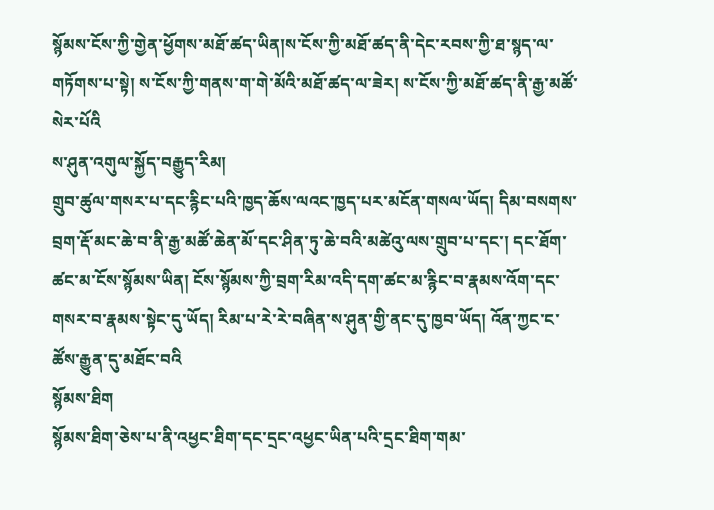སྙོམས་ངོས་ཀྱི་གྱེན་ཕྱོགས་མཐོ་ཚད་ཡིན།ས་ངོས་ཀྱི་མཐོ་ཚད་ནི་དེང་རབས་ཀྱི་ཐ་སྙད་ལ་གཏོགས་པ་སྟེ། ས་ངོས་ཀྱི་གནས་ག་གེ་མོའི་མཐོ་ཚད་ལ་ཟེར། ས་ངོས་ཀྱི་མཐོ་ཚད་ནི་རྒྱ་མཚོ་སེར་པོའི
ས་ཤུན་འགུལ་སྐྱོད་བརྒྱུད་རིམ།
གྲུབ་ཚུལ་གསར་པ་དང་རྙིང་པའི་ཁྱད་ཆོས་ལའང་ཁྱད་པར་མངོན་གསལ་ཡོད། དིམ་བསགས་བྲག་རྡོ་མང་ཆེ་བ་ནི་རྒྱ་མཚོ་ཆེན་མོ་དང་ཤིན་ཏུ་ཆེ་བའི་མཚེའུ་ལས་གྲུབ་པ་དང་། དང་ཐོག་ཚང་མ་ངོས་སྙོམས་ཡིན། ངོས་སྙོམས་ཀྱི་བྲག་རིམ་འདི་དག་ཚང་མ་རྙིང་བ་རྣམས་འོག་དང་གསར་བ་རྣམས་སྟེང་དུ་ཡོད། རིམ་པ་རེ་རེ་བཞིན་ས་ཤུན་གྱི་ནང་དུ་ཁྱབ་ཡོད། འོན་ཀྱང་ང་ཚོས་རྒྱུན་དུ་མཐོང་བའི
སྙོམས་ཐིག
སྙོམས་ཐིག་ཅེས་པ་ནི་འཕྱང་ཐིག་དང་དྲང་འཕྱང་ཡིན་པའི་དྲང་ཐིག་གམ་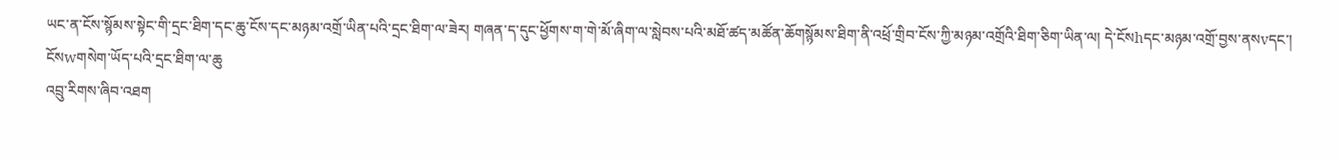ཡང་ན་ངོས་སྙོམས་སྟེང་གི་དྲང་ཐིག་དང་ཆུ་ངོས་དང་མཉམ་འགྲོ་ཡིན་པའི་དྲང་ཐིག་ལ་ཟེར། གཞན་ད་དུང་ཕྱོགས་ག་གེ་མོ་ཞིག་ལ་སླེབས་པའི་མཐོ་ཚད་མཚོན་ཆོགསྙོམས་ཐིག་ནི་འཕྲོ་གྲིབ་ངོས་ཀྱི་མཉམ་འགྲོའི་ཐིག་ཅིག་ཡིན་ལ། དེ་ངོསhདང་མཉམ་འགྲོ་བྱས་ནསvདང་། ངོསwགསེག་ཡོད་པའི་དྲང་ཐིག་ལ་ཆུ
འབྲུ་རིགས་ཞིབ་འཐག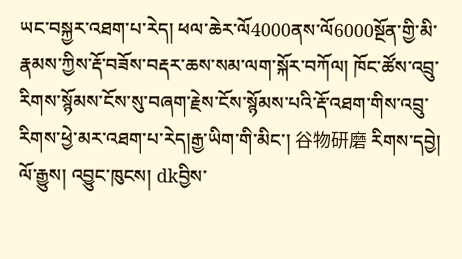ཡང་བསྐྱར་འཐག་པ་རེད། ཕལ་ཆེར་ལོ4000ནས་ལོ6000སྔོན་གྱི་མི་རྣམས་ཀྱིས་རྡོ་བཟོས་བརྡར་ཆས་སམ་ལག་སྐོར་བཀོལ། ཁོང་ཚོས་འབྲུ་རིགས་སྙོམས་ངོས་སུ་བཞག་རྗེས་ངོས་སྙོམས་པའི་རྡོ་འཐག་གིས་འབྲུ་རིགས་ཕྱེ་མར་འཐག་པ་རེད།རྒྱ་ཡིག་གི་མིང་། 谷物研磨 རིགས་དབྱེ། ལོ་རྒྱུས། འབྱུང་ཁུངས། dkབྱིས་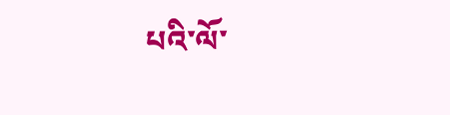པའི་ལོ་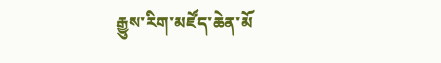རྒྱུས་རིག་མཛོད་ཆེན་མོ